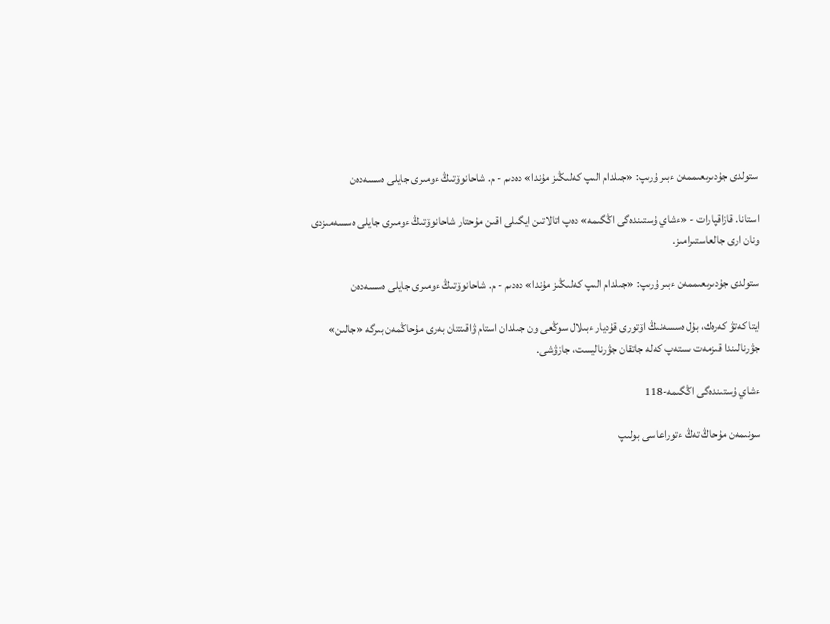ستولدى جۇدىرىعىممەن ءبىر ۇرىپ: «جىلدام الىپ كەلىڭىز مۇندا» دەدىم - م. شاحانوۆتىڭ ءومىرى جايلى ەسسەدەن

استانا. قازاقپارات - «ءشاي ۇستىندەگى اڭگىمە» دەپ اتالاتىن ايگىلى اقىن مۇحتار شاحانوۆتىڭ ءومىرى جايلى ەسسەمىزدى ونان ارى جالعاستىرامىز.

ستولدى جۇدىرىعىممەن ءبىر ۇرىپ: «جىلدام الىپ كەلىڭىز مۇندا» دەدىم - م. شاحانوۆتىڭ ءومىرى جايلى ەسسەدەن

ايتا كەتۋ كەرەك، بۇل ەسسەنىڭ اۆتورى قۇديار ءبىلال سوڭعى ون جىلدان استام ۋاقىتتان بەرى مۇحاڭمەن بىرگە «جالىن» جۋرنالىندا قىزمەت ىستەپ كەلە جاتقان جۋرناليست، جازۋشى.

ءشاي ۇستىندەگى اڭگىمە-118

سونىمەن مۇحاڭ تەڭ ءتوراعاسى بولىپ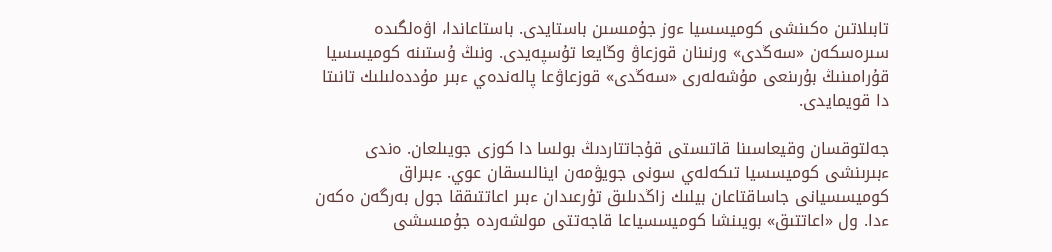تابىلاتىن ەكىنشى كوميسسيا ءوز جۇمىسىن باستايدى. باستاعاندا، اۋەلگىدە سىرەسكەن «سەڭدى» ورنىنان قوزعاۋ وڭايعا تۇسپەيدى. ونىڭ ۇستىنە كوميسسيا قۇرامىنىڭ بۇرىنعى مۇشەلەرى «سەڭدى» قوزعاۋعا پالەندەي ءبىر مۇددەلىلىك تانىتا دا قويمايدى.

جەلتوقسان وقيعاسىنا قاتىستى قۇجاتتاردىڭ بولسا دا كوزى جويىلعان. ەندى ءبىرىنشى كوميسسيا تىكەلەي سونى جويۋمەن اينالىسقان عوي. ءبىراق كوميسسيانى جاساقتاعان بيلىك زاڭدىلىق تۇرعىدان ءبىر اعاتتىققا جول بەرگەن ەكەن ءدا. ول «اعاتتىق» بويىنشا كوميسسياعا قاجەتتى مولشەردە جۇمىسشى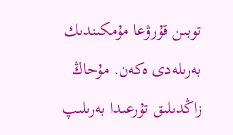توبىن قۇرۋعا مۇمكىندىك بەرىلەدى ەكەن. مۇحاڭ زاڭدىلىق تۇرعىدا بەرىلىپ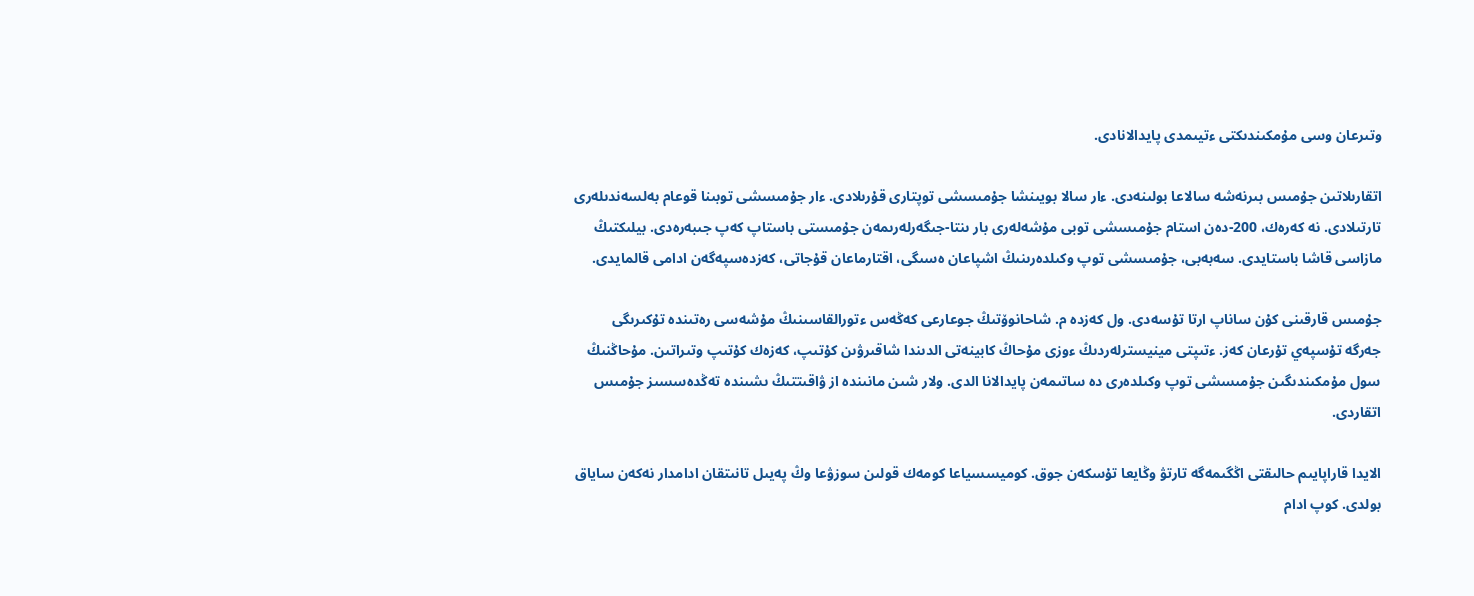وتىرعان وسى مۇمكىندىكتى ءتيىمدى پايدالانادى.

اتقارىلاتىن جۇمىس بىرنەشە سالاعا بولىنەدى. ءار سالا بويىنشا جۇمىسشى توپتارى قۇرىلادى. ءار جۇمىسشى توبىنا قوعام بەلسەندىلەرى تارتىلادى. نە كەرەك، 200-دەن استام جۇمىسشى توبى مۇشەلەرى بار ىنتا-جىگەرلەرىمەن جۇمىستى باستاپ كەپ جىبەرەدى. بيلىكتىڭ مازاسى قاشا باستايدى. سەبەبى، جۇمىسشى توپ وكىلدەرىنىڭ اشپاعان ەسىگى، اقتارماعان قۇجاتى، كەزدەسپەگەن ادامى قالمايدى.

جۇمىس قارقىنى كۇن ساناپ ارتا تۇسەدى. ول كەزدە م. شاحانوۆتىڭ جوعارعى كەڭەس ءتورالقاسىنىڭ مۇشەسى رەتىندە تۇكىرىگى جەرگە تۇسپەي تۇرعان كەز. ءتىپتى مينيسترلەردىڭ ءوزى مۇحاڭ كابينەتى الدىندا شاقىرۋىن كۇتىپ، كەزەك كۇتىپ وتىراتىن. مۇحاڭنىڭ سول مۇمكىندىگىن جۇمىسشى توپ وكىلدەرى دە ساتىمەن پايدالانا الدى. ولار شىن مانىندە از ۋاقىتتىڭ ىشىندە تەڭدەسسىز جۇمىس اتقاردى.

الايدا قاراپايىم حالىقتى اڭگىمەگە تارتۋ وڭايعا تۇسكەن جوق. كوميسسياعا كومەك قولىن سوزۋعا وڭ پەيىل تانىتقان ادامدار نەكەن ساياق بولدى. كوپ ادام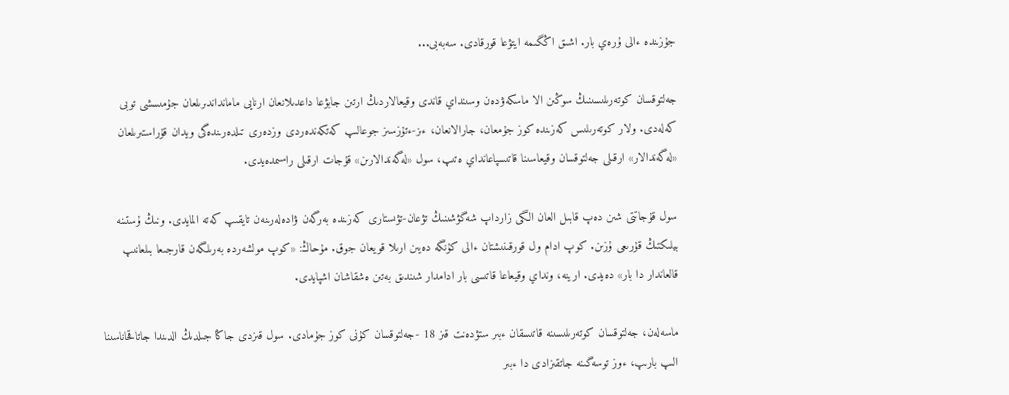جۇزىندە ءالى ۇرەي بار. اشىق اڭگىمە ايتۋعا قورقادى. سەبەبى...

جەلتوقسان كوتەرىلىسىنىڭ سوڭىن الا ماسكەۋدەن وسىنداي قاندى وقيعالاردىڭ ارتىن جابۋعا داعدىلانعان ارنايى مامانداندىرىلعان جۇمىسشى توبى كەلەدى. ولار كوتەرىلىس كەزىندە كوز جۇمعان، جارالانعان، ءىز-ءتۇزسىز جوعالىپ كەتكەندەردى وزدەرى تىلدەرىندەگى ويدان قۇراستىرىلعان «لەگەندالار» ارقىلى جەلتوقسان وقيعاسىنا قاتىسپاعانداي ەتىپ، سول «لەگەندالارىن» قۇجات ارقىلى راسىمدەيدى.

سول قۇجاتتى شىن دەپ قابىل العان الگى زارداپ شەگۋشىنىڭ تۋعان-تۋىستارى كەزىندە بەرگەن ۋادەلەرىنەن تايقىپ كەتە المايدى. ونىڭ ۇستىنە بيلىكتىڭ قۇرىعى ۇزىن. كوپ ادام ول قورقىنىشتان ءالى كۇنگە دەيىن ارىلا قويعان جوق. مۇحاڭ: «كوپ مولشەردە بەرىلگەن قارجىعا بىلعانىپ قالعاندار دا بار» دەيدى. ارينە، ونداي وقيعاعا قاتىسى بار ادامدار شىندىق بەتىن ەشقاشان اشپايدى.

ماسەلەن، جەلتوقسان كوتەرىلىسىنە قاتىسقان ءبىر ستۋدەنت قىز 18 -جەلتوقسان كۇنى كوز جۇمادى. سول قىزدى جاڭا جىلدىڭ الدىندا جاتاقحاناسىنا الىپ بارىپ، ءوز توسەگىنە جاتقىزادى دا ءبىر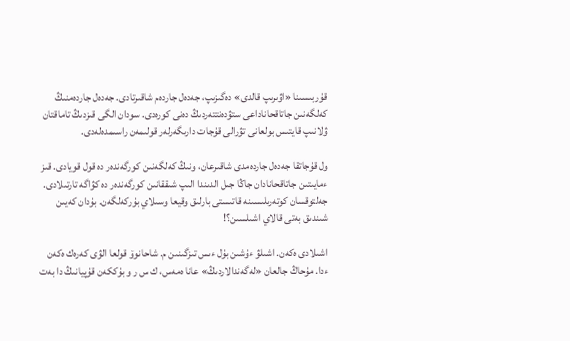قۇربىسىنا «اۋىرىپ قالدى» دەگىزىپ، جەدەل جاردەم شاقىرتادى. جەدەل جاردەمنىڭ كەلگەنىن جاتاقحاناداعى ستۋدەنتتەردىڭ دەنى كورەدى. سودان الگى قىزدىڭ تاماقتان ۋلانىپ قايتىس بولعانى تۋرالى قۇجات دارىگەرلەر قولىمەن راسىمدەلەدى.

ول قۇجاتقا جەدەل جاردەمدى شاقىرعان، ونىڭ كەلگەنىن كورگەندەر دە قول قويادى. قىز ءمايىتىن جاتاقحانادان جاڭا جىل الدىندا الىپ شىققانىن كورگەندەر دە كۋاگە تارتىلادى. جەلتوقسان كوتەرىلىسىنە قاتىستى بارلىق وقيعا وسىلاي بۇركەلگەن. بۇدان كەيىن شىندىق بەتى قالاي اشىلسىن؟!

اشىلادى ەكەن. اشىلۋ ءۇشىن بۇل ءىس تىزگىنىن م. شاحانوۆ قولعا الۋى كەرەك ەكەن ءدا. مۇحاڭ جالعان «لەگەندالاردىڭ» عانا ەمەس، ك س ر و بۇككەن قۇپيانىڭ دا بەت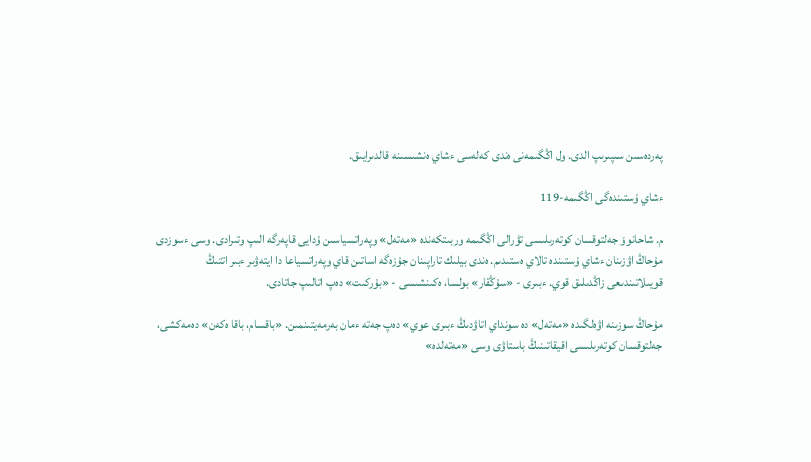پەردەسىن سىپىرىپ الدى. ول اڭگىمەنى ەندى كەلەسى ءشاي ەنشىسىنە قالدىرايىق.

ءشاي ۇستىندەگى اڭگىمە-119

م. شاحانوۆ جەلتوقسان كوتەرىلىسى تۋرالى اڭگىمە وربىتكەندە «مەتەل» وپەراتسياسىن ۇدايى قاپەرگە الىپ وتىرادى. وسى ءسوزدى مۇحاڭ اۋزىنان ءشاي ۇستىندە تالاي ەستىدىم. ەندى بيلىك تاراپىنان جۇزەگە اساتىن قاي وپەراتسياعا دا ايتەۋىر ءبىر اتتىڭ قويىلاتىندىعى زاڭدىلىق قوي. ءبىرى - «سۇڭقار» بولسا، ەكىنشىسى - «بۇركىت» دەپ اتالىپ جاتادى.

مۇحاڭ سوزىنە اۋەلگىدە «مەتەل» دە سونداي اتاۋدىڭ ءبىرى عوي» دەپ جەتە ءمان بەرمەيتىنمىن. «باقسام، باقا ەكەن» دەمەكشى، جەلتوقسان كوتەرىلىسى اقيقاتىنىڭ باستاۋى وسى «مەتەلدە»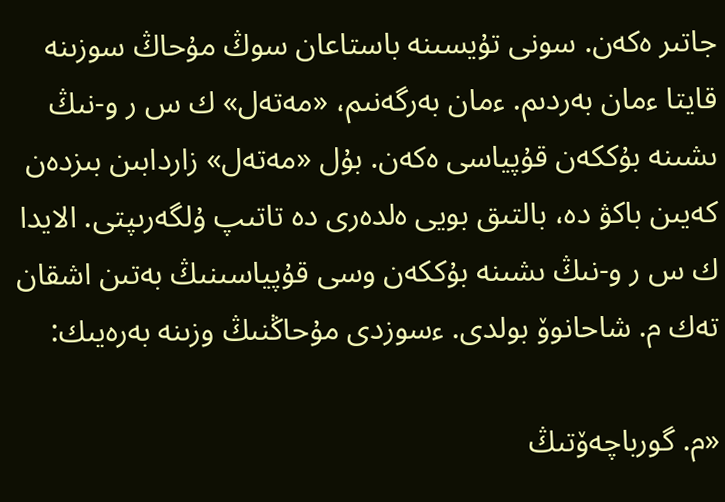جاتىر ەكەن. سونى تۇيسىنە باستاعان سوڭ مۇحاڭ سوزىنە قايتا ءمان بەردىم. ءمان بەرگەنىم، «مەتەل» ك س ر و-نىڭ ىشىنە بۇككەن قۇپياسى ەكەن. بۇل «مەتەل» زاردابىن بىزدەن كەيىن باكۋ دە، بالتىق بويى ەلدەرى دە تاتىپ ۇلگەرىپتى. الايدا ك س ر و-نىڭ ىشىنە بۇككەن وسى قۇپياسىنىڭ بەتىن اشقان تەك م. شاحانوۆ بولدى. ءسوزدى مۇحاڭنىڭ وزىنە بەرەيىك:

«م. گورباچەۆتىڭ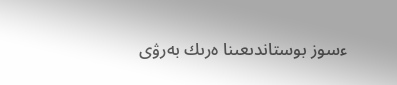ءسوز بوستاندىعىنا ەرىك بەرۋى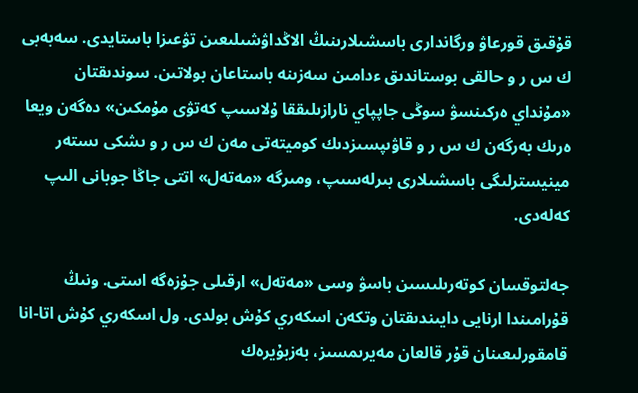قۇقىق قورعاۋ ورگاندارى باسشىلارىنىڭ الاڭداۋشىلىعىن تۋعىزا باستايدى. سەبەبى ك س ر و حالقى بوستاندىق ءدامىن سەزىنە باستاعان بولاتىن. سوندىقتان «مۇنداي ەركىنسۋ سوڭى جاپپاي نارازىلىققا ۇلاسىپ كەتۋى مۇمكىن» دەگەن ويعا ەرىك بەرگەن ك س ر و قاۋىپسىزدىك كوميتەتى مەن ك س ر و ىشكى ىستەر مينيسترلىگى باسشىلارى بىرلەسىپ، ومىرگە «مەتەل» اتتى جاڭا جوبانى الىپ كەلەدى.

جەلتوقسان كوتەرىلىسىن باسۋ وسى «مەتەل» ارقىلى جۇزەگە استى. ونىڭ قۇرامىندا ارنايى دايىندىقتان وتكەن اسكەري كۇش بولدى. ول اسكەري كۇش اتا-انا قامقورلىعىنان قۇر قالعان مەيرىمسىز، بەزبۇيرەك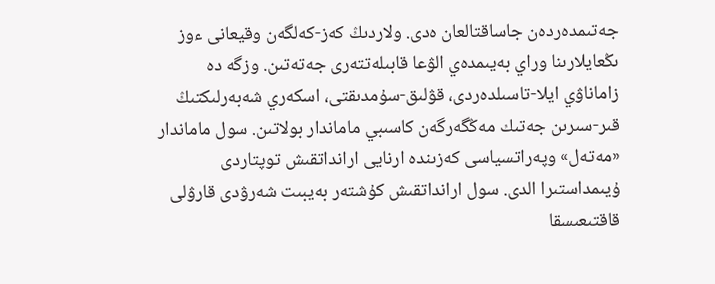جەتىمدەردەن جاساقتالعان ەدى. ولاردىڭ كەز-كەلگەن وقيعانى ءوز ىڭعايلارىنا وراي بەيىمدەي الۋعا قابىلەتتەرى جەتەتىن. وزگە دە زاماناۋي ايلا-تاسىلدەردى، قۋلىق-سۇمدىقتى، اسكەري شەبەرلىكتىڭ قىر-سىرىن جەتىك مەڭگەرگەن كاسىبي ماماندار بولاتىن. سول ماماندار «مەتەل» وپەراتسياسى كەزىندە ارنايى ارانداتقىش توپتاردى ۇيىمداستىرا الدى. سول ارانداتقىش كۇشتەر بەيبىت شەرۋدى قارۋلى قاقتىعىسقا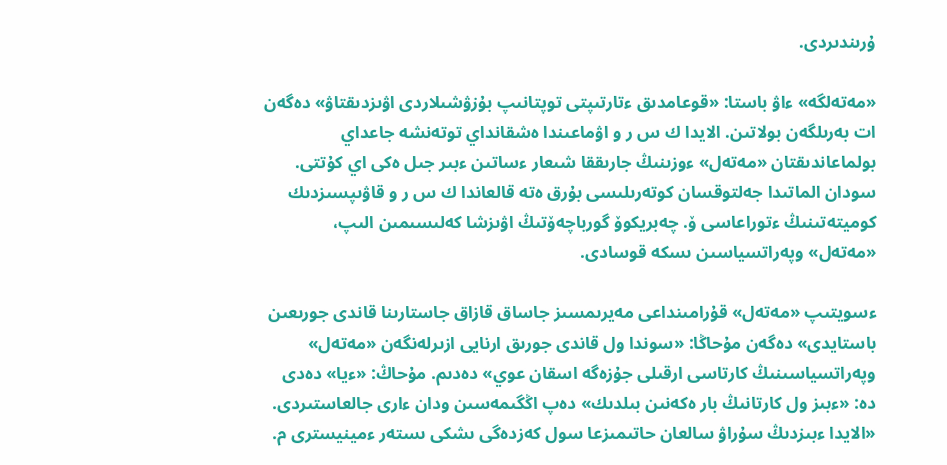ۇرىندىردى.

«مەتەلگە» ءاۋ باستا: «قوعامدىق ءتارتىپتى توپتانىپ بۇزۋشىلاردى اۋىزدىقتاۋ» دەگەن ات بەرىلگەن بولاتىن. الايدا ك س ر و اۋماعىندا ەشقانداي توتەنشە جاعداي بولماعاندىقتان «مەتەل» ءوزىنىڭ جارىققا شىعار ءساتىن ءبىر جىل ەكى اي كۇتتى. سودان الماتىدا جەلتوقسان كوتەرىلىسى بۇرق ەتە قالعاندا ك س ر و قاۋىپسىزدىك كوميتەتىنىڭ ءتوراعاسى ۆ. چەبريكوۆ گورباچەۆتىڭ اۋىزشا كەلىسىمىن الىپ، «مەتەل» وپەراتسياسىن ىسكە قوسادى.

ءسويتىپ «مەتەل» قۇرامىنداعى مەيرىمسىز جاساق قازاق جاستارىنا قاندى جورىعىن باستايدى» دەگەن مۇحاڭا: «سوندا ول قاندى جورىق ارنايى ازىرلەنگەن «مەتەل» وپەراتسياسىنىڭ كارتاسى ارقىلى جۇزەگە اسقان عوي» دەدىم. مۇحاڭ: «ءيا» دەدى دە: «ءبىز ول كارتانىڭ بار ەكەنىن بىلدىك» دەپ اڭگىمەسىن ودان ءارى جالعاستىردى. «الايدا ءبىزدىڭ سۇراۋ سالعان حاتىمىزعا سول كەزدەگى ىشكى ىستەر ءمينيسترى م.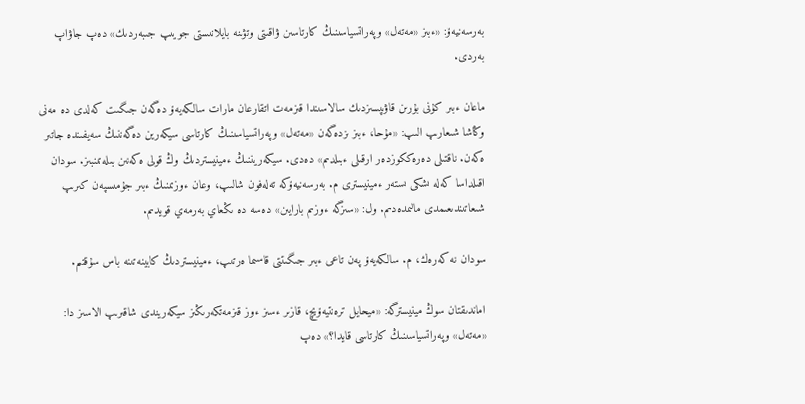بەرسەنيەۆ: «ءبىز «مەتەل» وپەراتسياسىنىڭ كارتاسىن ۋاقىتى وتۋىنە بايلانىستى جويىپ جىبەردىك» دەپ جاۋاپ بەردى.

ماعان ءبىر كۇنى بۇرىن قاۋىپسىزدىك سالاسىندا قىزمەت اتقارعان مارات سالكەيەۆ دەگەن جىگىت كەلدى دە مەنى وڭاشا شىعارىپ الىپ: «مۇحا، ءبىز ىزدەگەن «مەتەل» وپەراتسياسىنىڭ كارتاسى سيكەرين دەگەننىڭ سەيفىندە جاتىر ەكەن. ناقتىلى دەرەككوزدەر ارقىلى ءبىلدىم» دەدى. سيكەريننىڭ ءمينيستردىڭ وڭ قولى ەكەنىن بىلەتىنبىز. سودان اقىلداسا كەلە ىشكى ىستەر ءمينيسترى م. بەرسەنيەۆكە تەلەفون شالىپ، وعان ءوزىمنىڭ ءبىر جۇمىسپەن كىرىپ شىعاتىندىعىمدى مالىمدەدىم. ول: «سىزگە ءوزىم بارايىن» دەسە دە ىڭعاي بەرمەي قويدىم.

سودان نە كەرەك، م. سالكەيەۆ پەن تاعى ءبىر جىگىتتى قاسىما ەرتىپ، ءمينيستردىڭ كابينەتىنە باس سۇقتىم.

اماندىقتان سوڭ مينيسترگە: «ميحايل ترەنتيەۆيچ، قازىر ءسىز ءوز قىزمەتكەرىڭىز سيكەريندى شاقىرىپ الاسىز دا: «مەتەل» وپەراتسياسىنىڭ كارتاسى قايدا؟» دەپ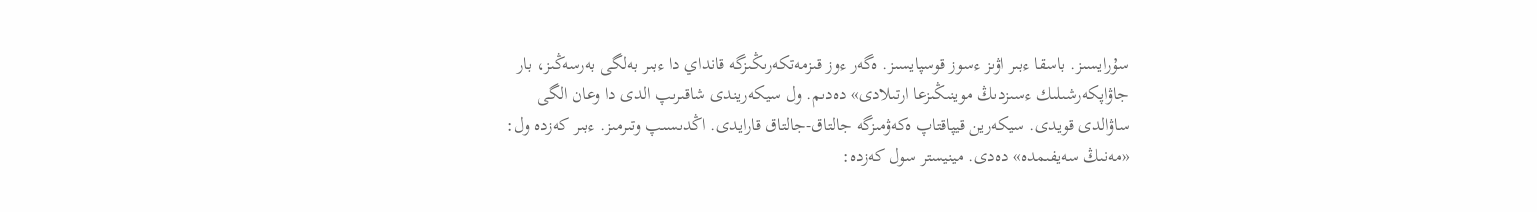سۇرايسىز. باسقا ءبىر اۋىز ءسوز قوسپايسىز. ەگەر ءوز قىزمەتكەرىڭىزگە قانداي دا ءبىر بەلگى بەرسەڭىز، بار جاۋاپكەرشىلىك ءسىزدىڭ موينىڭىزعا ارتىلادى» دەدىم. ول سيكەريندى شاقىرىپ الدى دا وعان الگى ساۋالدى قويدى. سيكەرين قيپاقتاپ ەكەۋمىزگە جالتاق-جالتاق قارايدى. اڭدىسىپ وتىرمىز. ءبىر كەزدە ول: «مەنىڭ سەيفىمدە» دەدى. مينيستر سول كەزدە: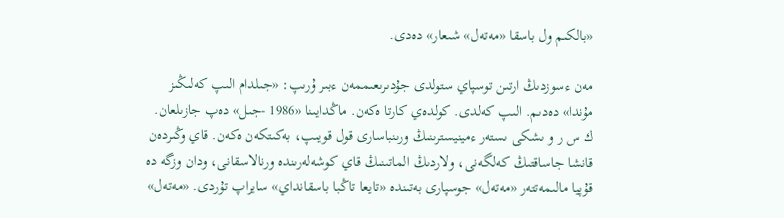«بالكىم ول باسقا «مەتەل» شىعار» دەدى.

مەن ءسوزدىڭ ارتىن توسپاي ستولدى جۇدىرىعىممەن ءبىر ۇرىپ: «جىلدام الىپ كەلىڭىز مۇندا» دەدىم. الىپ كەلدى. كولدەي كارتا ەكەن. ماڭدايىنا «1986 -جىل» دەپ جازىلعان. ك س ر و ىشكى ىستەر ءمينيسترىنىڭ ورىنباسارى قول قويىپ، بەكىتكەن ەكەن. قاي وڭىردەن قانشا جاساقتىڭ كەلگەنى، ولاردىڭ الماتىنىڭ قاي كوشەلەرىندە ورنالاسقانى، ودان وزگە دە قۇپيا مالىمەتتەر «مەتەل» جوسپارى بەتىندە «تايعا تاڭبا باسقانداي» سايراپ تۇردى. «مەتەل»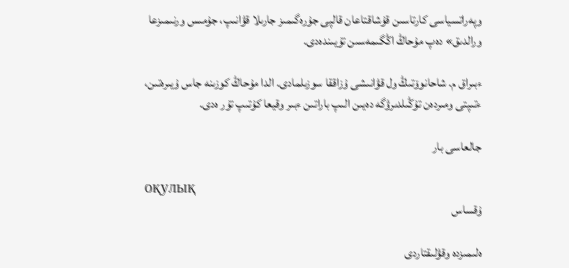وپەراتسياسى كارتاسىن قۇشاقتاعان قالپى جۇرەگىمىز جارىلا قۋانىپ، جۇمىس ورنىمىزعا ورالدىق» دەپ مۇحاڭ اڭگىمەسىن تۇيىندەدى.

ءبىراق م. شاحانوۆتىڭ ول قۋانىشى ۇزاققا سوزىلمادى. الدا مۇحاڭ كوزىنە جاس ۇيىرەتىن، ءتىپتى ومىردەن تۇڭىلدىرۋگە دەيىن الىپ باراتىن ءبىر وقيعا كۇتىپ تۇر ەدى.

جالعاسى بار

оқулық
ۇقساس

ەلىمىزدە وقۋلىقتاردى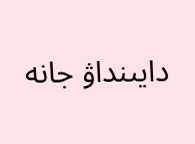دايىنداۋ جانە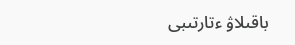باقىلاۋ ءتارتىبى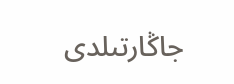جاڭارتىلدى